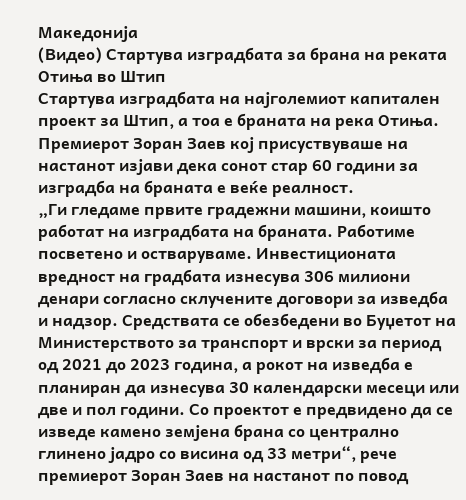Македонија
(Видео) Стартува изградбата за брана на реката Отиња во Штип
Стартува изградбата на најголемиот капитален проект за Штип, а тоа е браната на река Отиња.
Премиерот Зоран Заев кој присуствуваше на настанот изјави дека сонот стар 60 години за изградба на браната е веќе реалност.
„Ги гледаме првите градежни машини, коишто работат на изградбата на браната. Работиме посветено и остваруваме. Инвестиционата вредност на градбата изнесува 306 милиони денари согласно склучените договори за изведба и надзор. Средствата се обезбедени во Буџетот на Министерството за транспорт и врски за период од 2021 до 2023 година, а рокот на изведба е планиран да изнесува 30 календарски месеци или две и пол години. Со проектот е предвидено да се изведе камено земјена брана со централно глинено јадро со висина од 33 метри“, рече премиерот Зоран Заев на настанот по повод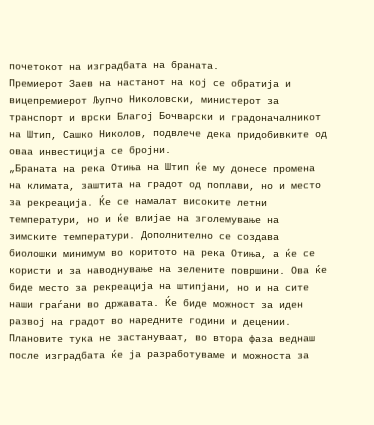почетокот на изградбата на браната.
Премиерот Заев на настанот на кој се обратија и вицепремиерот Љупчо Николовски, министерот за транспорт и врски Благој Бочварски и градоначалникот на Штип, Сашко Николов, подвлече дека придобивките од оваа инвестиција се бројни.
„Браната на река Отиња на Штип ќе му донесе промена на климата, заштита на градот од поплави, но и место за рекреација. Ќе се намалат високите летни температури, но и ќе влијае на зголемување на зимските температури. Дополнително се создава биолошки минимум во коритото на река Отиња, а ќе се користи и за наводнување на зелените површини. Ова ќе биде место за рекреација на штипјани, но и на сите наши граѓани во државата. Ќе биде можност за иден развој на градот во наредните години и децении. Плановите тука не застануваат, во втора фаза веднаш после изградбата ќе ја разработуваме и можноста за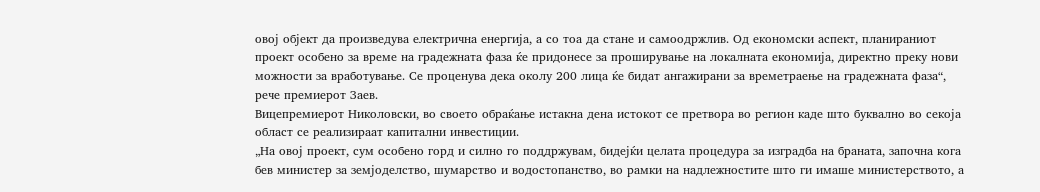овој објект да произведува електрична енергија, а со тоа да стане и самоодржлив. Од економски аспект, планираниот проект особено за време на градежната фаза ќе придонесе за проширување на локалната економија, директно преку нови можности за вработување. Се проценува дека околу 200 лица ќе бидат ангажирани за времетраење на градежната фаза“, рече премиерот Заев.
Вицепремиерот Николовски, во своето обраќање истакна дена истокот се претвора во регион каде што буквално во секоја област се реализираат капитални инвестиции.
„На овој проект, сум особено горд и силно го поддржувам, бидејќи целата процедура за изградба на браната, започна кога бев министер за земјоделство, шумарство и водостопанство, во рамки на надлежностите што ги имаше министерството, а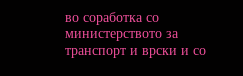во соработка со министерството за транспорт и врски и со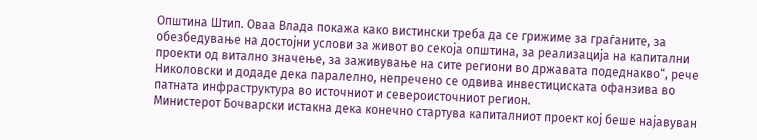Општина Штип. Оваа Влада покажа како вистински треба да се грижиме за граѓаните, за обезбедување на достојни услови за живот во секоја општина, за реализација на капитални проекти од витално значење, за заживување на сите региони во државата подеднакво“, рече Николовски и додаде дека паралелно, непречено се одвива инвестициската офанзива во патната инфраструктура во источниот и североисточниот регион.
Министерот Бочварски истакна дека конечно стартува капиталниот проект кој беше најавуван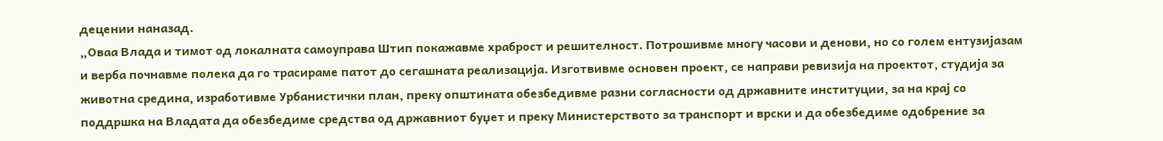децении наназад.
„Оваа Влада и тимот од локалната самоуправа Штип покажавме храброст и решителност. Потрошивме многу часови и денови, но со голем ентузијазам и верба почнавме полека да го трасираме патот до сегашната реализација. Изготвивме основен проект, се направи ревизија на проектот, студија за животна средина, изработивме Урбанистички план, преку општината обезбедивме разни согласности од државните институции, за на крај со поддршка на Владата да обезбедиме средства од државниот буџет и преку Министерството за транспорт и врски и да обезбедиме одобрение за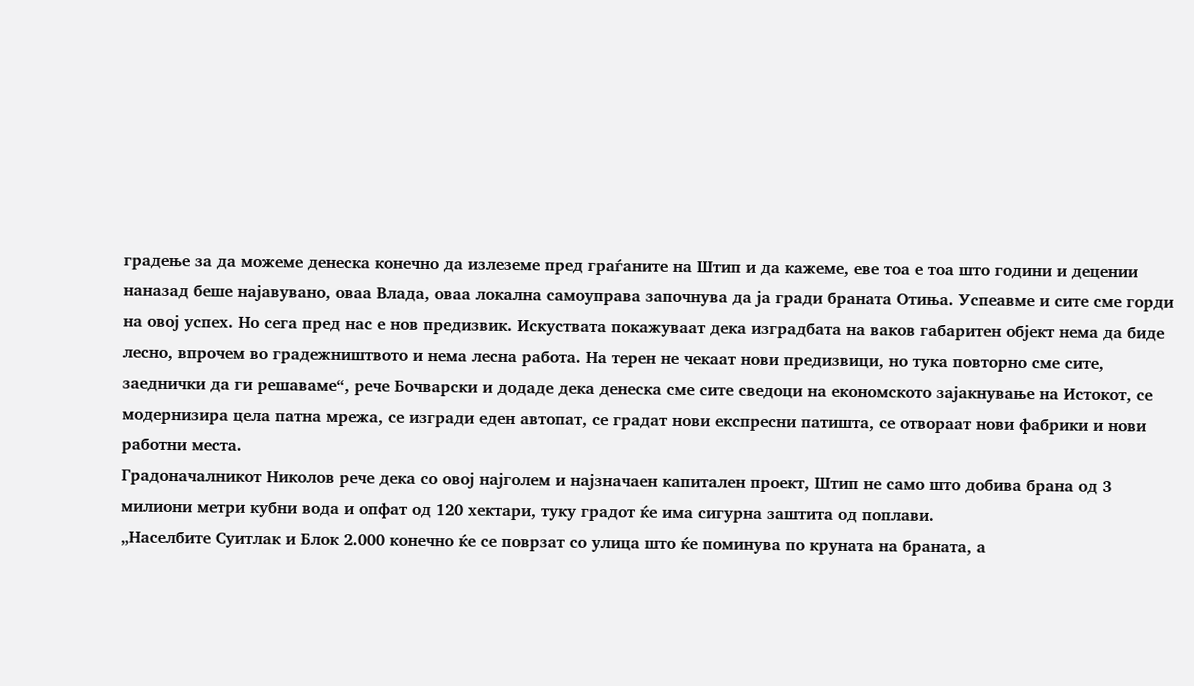градење за да можеме денеска конечно да излеземе пред граѓаните на Штип и да кажеме, еве тоа е тоа што години и децении наназад беше најавувано, оваа Влада, оваа локална самоуправа започнува да ја гради браната Отиња. Успеавме и сите сме горди на овој успех. Но сега пред нас е нов предизвик. Искуствата покажуваат дека изградбата на ваков габаритен објект нема да биде лесно, впрочем во градежништвото и нема лесна работа. На терен не чекаат нови предизвици, но тука повторно сме сите, заеднички да ги решаваме“, рече Бочварски и додаде дека денеска сме сите сведоци на економското зајакнување на Истокот, се модернизира цела патна мрежа, се изгради еден автопат, се градат нови експресни патишта, се отвораат нови фабрики и нови работни места.
Градоначалникот Николов рече дека со овој најголем и најзначаен капитален проект, Штип не само што добива брана од 3 милиони метри кубни вода и опфат од 120 хектари, туку градот ќе има сигурна заштита од поплави.
„Населбите Суитлак и Блок 2.000 конечно ќе се поврзат со улица што ќе поминува по круната на браната, а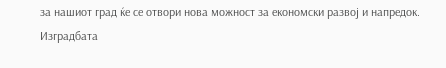за нашиот град ќе се отвори нова можност за економски развој и напредок. Изградбата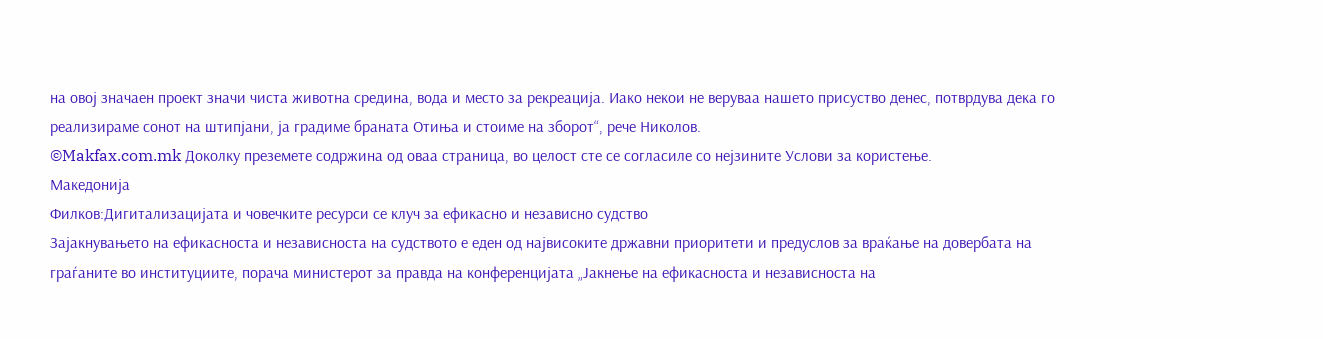на овој значаен проект значи чиста животна средина, вода и место за рекреација. Иако некои не веруваа нашето присуство денес, потврдува дека го реализираме сонот на штипјани, ја градиме браната Отиња и стоиме на зборот“, рече Николов.
©Makfax.com.mk Доколку преземете содржина од оваа страница, во целост сте се согласиле со нејзините Услови за користење.
Македонија
Филков:Дигитализацијата и човечките ресурси се клуч за ефикасно и независно судство
Зајакнувањето на ефикасноста и независноста на судството е еден од највисоките државни приоритети и предуслов за враќање на довербата на граѓаните во институциите, порача министерот за правда на конференцијата „Јакнење на ефикасноста и независноста на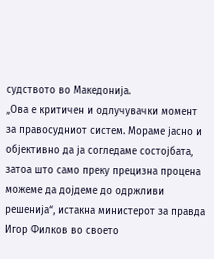судството во Македонија.
„Ова е критичен и одлучувачки момент за правосудниот систем. Мораме јасно и објективно да ја согледаме состојбата, затоа што само преку прецизна процена можеме да дојдеме до одржливи решенија“, истакна министерот за правда Игор Филков во своето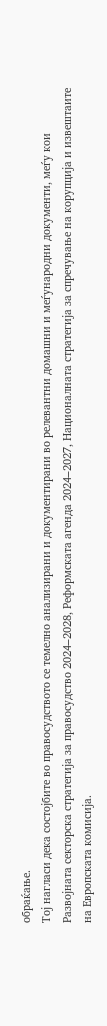обраќање.
Тој нагласи дека состојбите во правосудството се темелно анализирани и документирани во релевантни домашни и меѓународни документи, меѓу кои Развојната секторска стратегија за правосудство 2024–2028, Реформската агенда 2024–2027, Националната стратегија за спречување на корупција и извештаите на Европската комисија.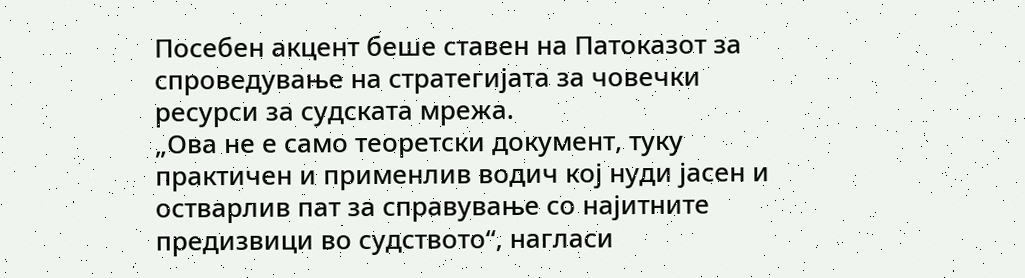Посебен акцент беше ставен на Патоказот за спроведување на стратегијата за човечки ресурси за судската мрежа.
„Ова не е само теоретски документ, туку практичен и применлив водич кој нуди јасен и остварлив пат за справување со најитните предизвици во судството“, нагласи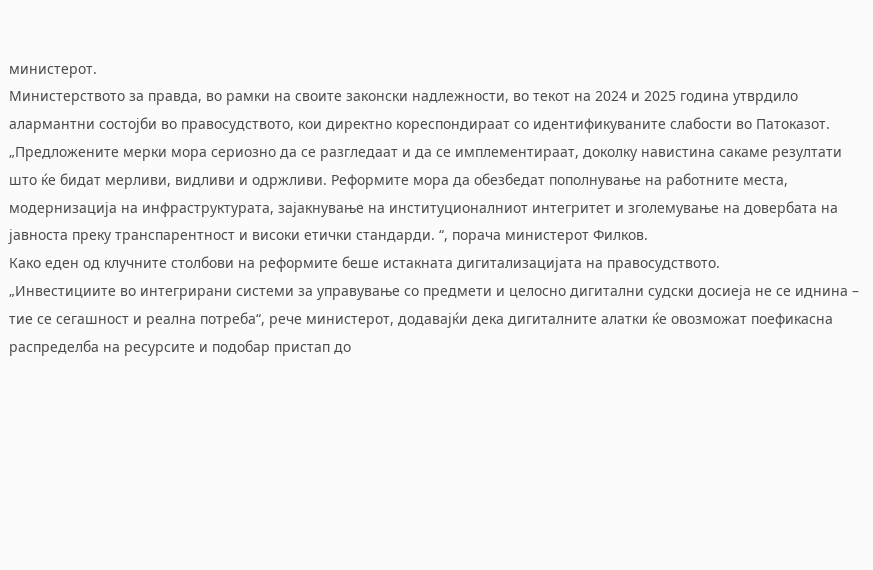министерот.
Министерството за правда, во рамки на своите законски надлежности, во текот на 2024 и 2025 година утврдило алармантни состојби во правосудството, кои директно кореспондираат со идентификуваните слабости во Патоказот.
„Предложените мерки мора сериозно да се разгледаат и да се имплементираат, доколку навистина сакаме резултати што ќе бидат мерливи, видливи и одржливи. Реформите мора да обезбедат пополнување на работните места, модернизација на инфраструктурата, зајакнување на институционалниот интегритет и зголемување на довербата на јавноста преку транспарентност и високи етички стандарди. “, порача министерот Филков.
Како еден од клучните столбови на реформите беше истакната дигитализацијата на правосудството.
„Инвестициите во интегрирани системи за управување со предмети и целосно дигитални судски досиеја не се иднина – тие се сегашност и реална потреба“, рече министерот, додавајќи дека дигиталните алатки ќе овозможат поефикасна распределба на ресурсите и подобар пристап до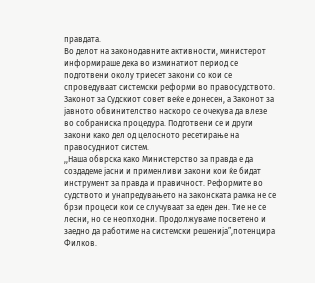правдата.
Во делот на законодавните активности, министерот информираше дека во изминатиот период се подготвени околу триесет закони со кои се спроведуваат системски реформи во правосудството.
Законот за Судскиот совет веќе е донесен, а Законот за јавното обвинителство наскоро се очекува да влезе во собраниска процедура. Подготвени се и други закони како дел од целосното ресетирање на правосудниот систем.
,,Наша обврска како Министерство за правда е да создадеме јасни и применливи закони кои ќе бидат инструмент за правда и правичност. Реформите во судството и унапредувањето на законската рамка не се брзи процеси кои се случуваат за еден ден. Тие не се лесни, но се неопходни. Продолжуваме посветено и заедно да работиме на системски решенија”,потенцира Филков.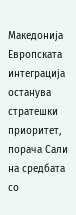Македонија
Европската интеграција останува стратешки приоритет, порача Сали на средбата со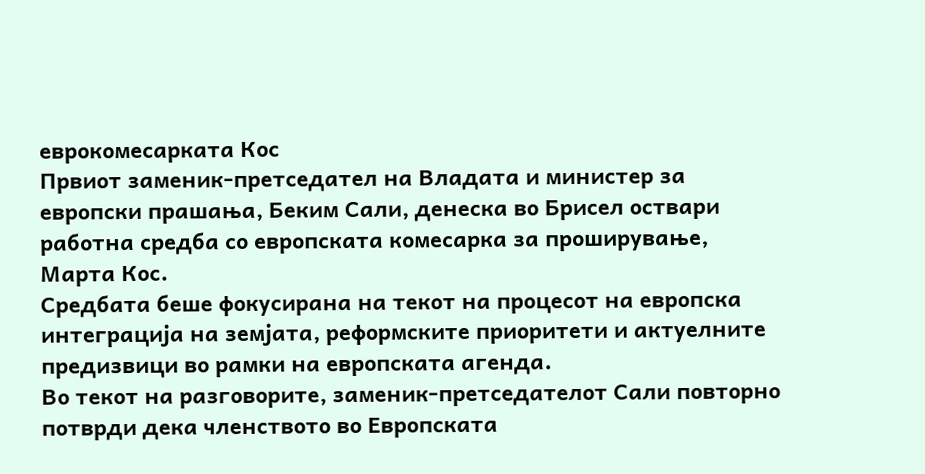еврокомесарката Кос
Првиот заменик-претседател на Владата и министер за европски прашања, Беким Сали, денеска во Брисел оствари работна средба со европската комесарка за проширување, Марта Кос.
Средбата беше фокусирана на текот на процесот на европска интеграција на земјата, реформските приоритети и актуелните предизвици во рамки на европската агенда.
Во текот на разговорите, заменик-претседателот Сали повторно потврди дека членството во Европската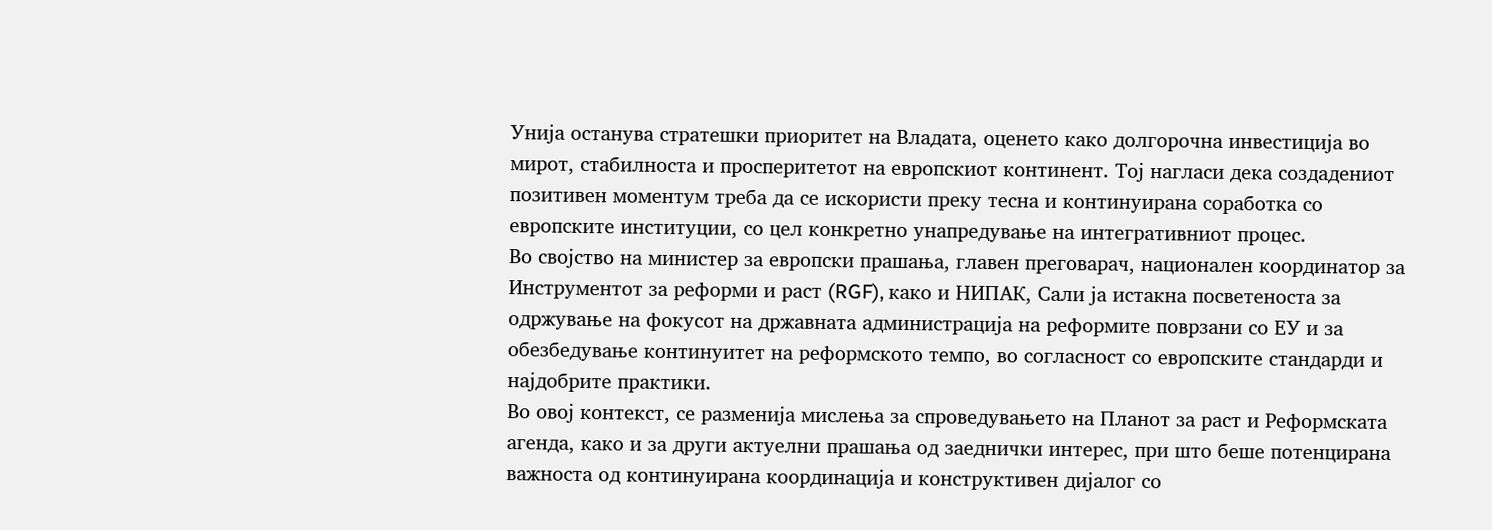Унија останува стратешки приоритет на Владата, оценето како долгорочна инвестиција во мирот, стабилноста и просперитетот на европскиот континент. Тој нагласи дека создадениот позитивен моментум треба да се искористи преку тесна и континуирана соработка со европските институции, со цел конкретно унапредување на интегративниот процес.
Во својство на министер за европски прашања, главен преговарач, национален координатор за Инструментот за реформи и раст (RGF), како и НИПАК, Сали ја истакна посветеноста за одржување на фокусот на државната администрација на реформите поврзани со ЕУ и за обезбедување континуитет на реформското темпо, во согласност со европските стандарди и најдобрите практики.
Во овој контекст, се разменија мислења за спроведувањето на Планот за раст и Реформската агенда, како и за други актуелни прашања од заеднички интерес, при што беше потенцирана важноста од континуирана координација и конструктивен дијалог со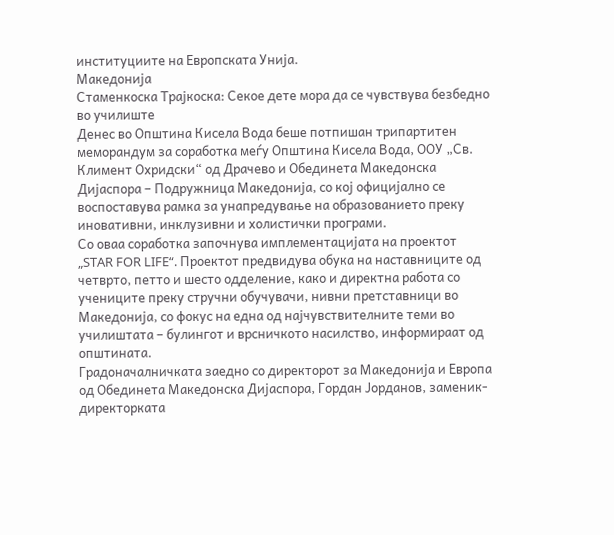институциите на Европската Унија.
Македонија
Стаменкоска Трајкоска: Секое дете мора да се чувствува безбедно во училиште
Денес во Општина Кисела Вода беше потпишан трипартитен меморандум за соработка меѓу Општина Кисела Вода, ООУ „Св. Климент Охридски“ од Драчево и Обединета Македонска Дијаспора – Подружница Македонија, со кој официјално се воспоставува рамка за унапредување на образованието преку иновативни, инклузивни и холистички програми.
Со оваа соработка започнува имплементацијата на проектот „STAR FOR LIFE“. Проектот предвидува обука на наставниците од четврто, петто и шесто одделение, како и директна работа со учениците преку стручни обучувачи, нивни претставници во Македонија, со фокус на една од најчувствителните теми во училиштата – булингот и врсничкото насилство, информираат од општината.
Градоначалничката заедно со директорот за Македонија и Европа од Обединета Македонска Дијаспора, Гордан Јорданов, заменик-директорката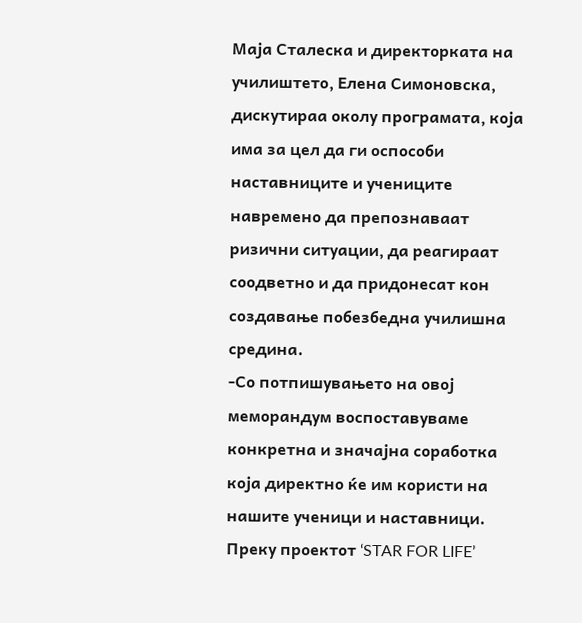Маја Сталеска и директорката на училиштето, Елена Симоновска, дискутираа околу програмата, која има за цел да ги оспособи наставниците и учениците навремено да препознаваат ризични ситуации, да реагираат соодветно и да придонесат кон создавање побезбедна училишна средина.
-Со потпишувањето на овој меморандум воспоставуваме конкретна и значајна соработка која директно ќе им користи на нашите ученици и наставници. Преку проектот ‘STAR FOR LIFE’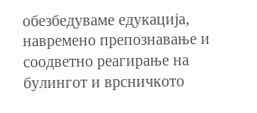обезбедуваме едукација, навремено препознавање и соодветно реагирање на булингот и врсничкото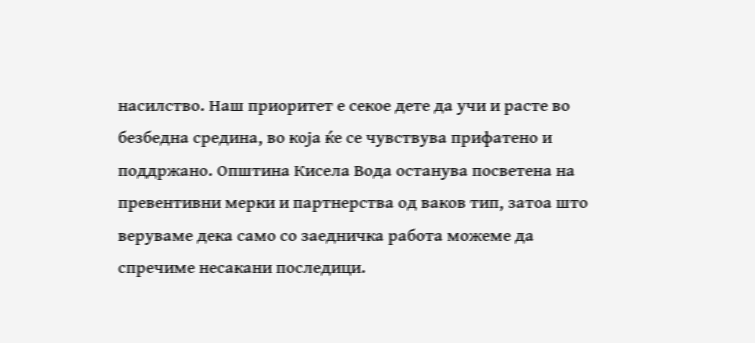насилство. Наш приоритет е секое дете да учи и расте во безбедна средина, во која ќе се чувствува прифатено и поддржано. Општина Кисела Вода останува посветена на превентивни мерки и партнерства од ваков тип, затоа што веруваме дека само со заедничка работа можеме да спречиме несакани последици.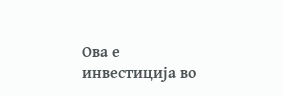Ова е инвестиција во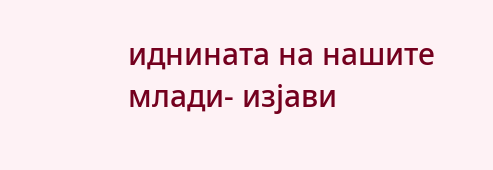иднината на нашите млади- изјави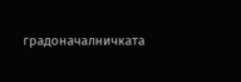градоначалничката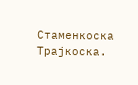Стаменкоска Трајкоска.